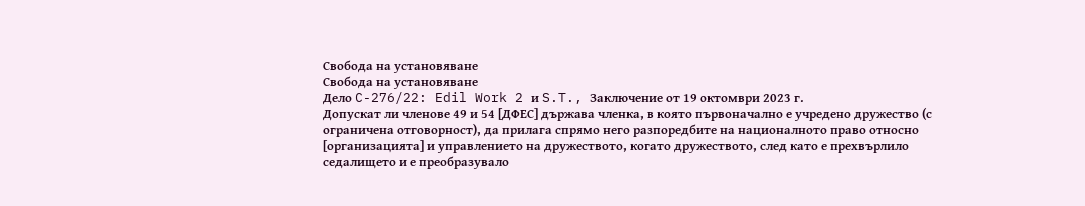Свобода на установяване
Свобода на установяване
Дело C-276/22: Edil Work 2 и S.T., Заключение от 19 октомври 2023 г.
Допускат ли членове 49 и 54 [ДФЕС] държава членка, в която първоначално е учредено дружество (с ограничена отговорност), да прилага спрямо него разпоредбите на националното право относно [организацията] и управлението на дружеството, когато дружеството, след като е прехвърлило седалището и е преобразувало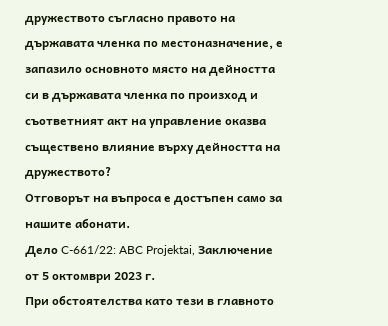дружеството съгласно правото на държавата членка по местоназначение, е запазило основното място на дейността си в държавата членка по произход и съответният акт на управление оказва съществено влияние върху дейността на дружеството?
Отговорът на въпроса е достъпен само за нашите абонати.
Дело C-661/22: ABC Projektai, Заключение от 5 октомври 2023 г.
При обстоятелства като тези в главното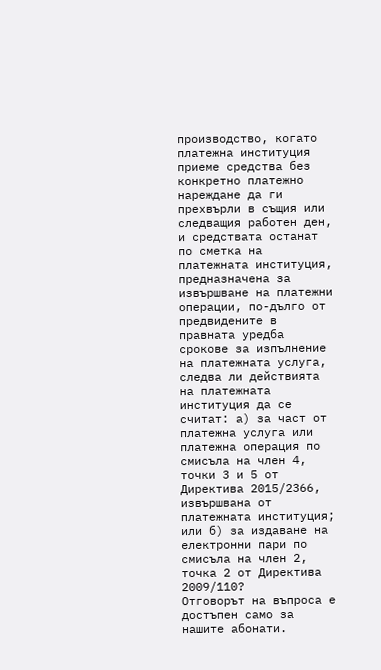производство, когато платежна институция приеме средства без конкретно платежно нареждане да ги прехвърли в същия или следващия работен ден, и средствата останат по сметка на платежната институция, предназначена за извършване на платежни операции, по-дълго от предвидените в правната уредба срокове за изпълнение на платежната услуга, следва ли действията на платежната институция да се считат: а) за част от платежна услуга или платежна операция по смисъла на член 4, точки 3 и 5 от Директива 2015/2366, извършвана от платежната институция; или б) за издаване на електронни пари по смисъла на член 2, точка 2 от Директива 2009/110?
Отговорът на въпроса е достъпен само за нашите абонати.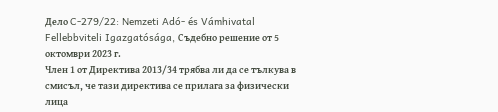Дело C-279/22: Nemzeti Adó- és Vámhivatal Fellebbviteli Igazgatósága, Съдебно решение от 5 октомври 2023 г.
Член 1 от Директива 2013/34 трябва ли да се тълкува в смисъл, че тази директива се прилага за физически лица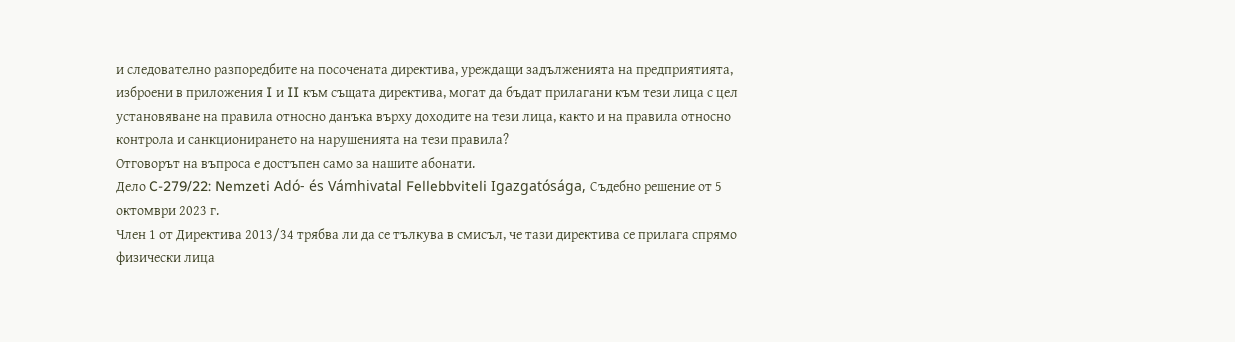и следователно разпоредбите на посочената директива, уреждащи задълженията на предприятията, изброени в приложения I и II към същата директива, могат да бъдат прилагани към тези лица с цел установяване на правила относно данъка върху доходите на тези лица, както и на правила относно контрола и санкционирането на нарушенията на тези правила?
Отговорът на въпроса е достъпен само за нашите абонати.
Дело C-279/22: Nemzeti Adó- és Vámhivatal Fellebbviteli Igazgatósága, Съдебно решение от 5 октомври 2023 г.
Член 1 от Директива 2013/34 трябва ли да се тълкува в смисъл, че тази директива се прилага спрямо физически лица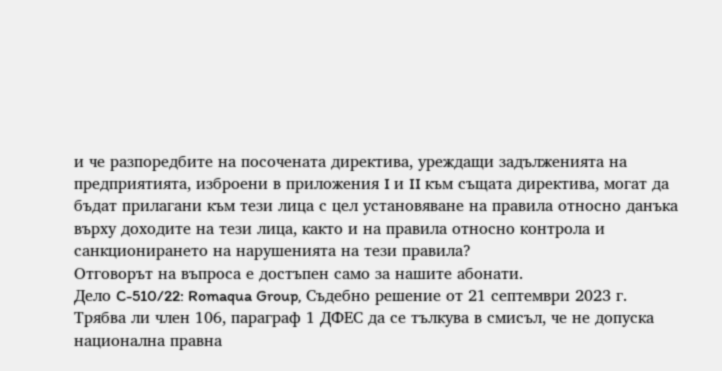и че разпоредбите на посочената директива, уреждащи задълженията на предприятията, изброени в приложения I и II към същата директива, могат да бъдат прилагани към тези лица с цел установяване на правила относно данъка върху доходите на тези лица, както и на правила относно контрола и санкционирането на нарушенията на тези правила?
Отговорът на въпроса е достъпен само за нашите абонати.
Дело C-510/22: Romaqua Group, Съдебно решение от 21 септември 2023 г.
Трябва ли член 106, параграф 1 ДФЕС да се тълкува в смисъл, че не допуска национална правна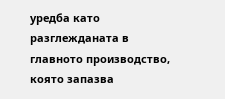уредба като разглежданата в главното производство, която запазва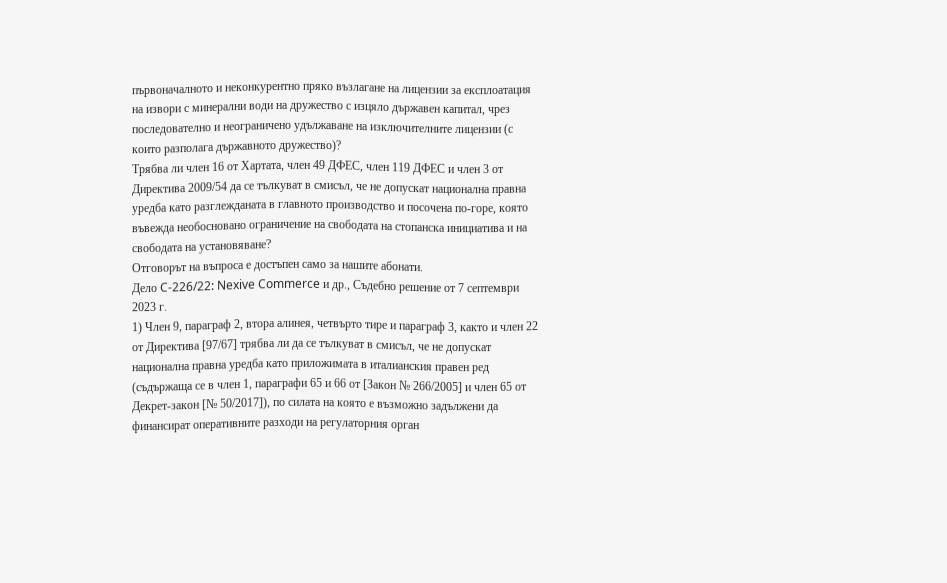първоначалното и неконкурентно пряко възлагане на лицензии за експлоатация на извори с минерални води на дружество с изцяло държавен капитал, чрез последователно и неограничено удължаване на изключителните лицензии (с които разполага държавното дружество)?
Трябва ли член 16 от Хартата, член 49 ДФЕС, член 119 ДФЕС и член 3 от Директива 2009/54 да се тълкуват в смисъл, че не допускат национална правна уредба като разглежданата в главното производство и посочена по-горе, която въвежда необосновано ограничение на свободата на стопанска инициатива и на свободата на установяване?
Отговорът на въпроса е достъпен само за нашите абонати.
Дело C-226/22: Nexive Commerce и др., Съдебно решение от 7 септември 2023 г.
1) Член 9, параграф 2, втора алинея, четвърто тире и параграф 3, както и член 22 от Директива [97/67] трябва ли да се тълкуват в смисъл, че не допускат национална правна уредба като приложимата в италианския правен ред (съдържаща се в член 1, параграфи 65 и 66 от [Закон № 266/2005] и член 65 от Декрет-закон [№ 50/2017]), по силата на която е възможно задължени да финансират оперативните разходи на регулаторния орган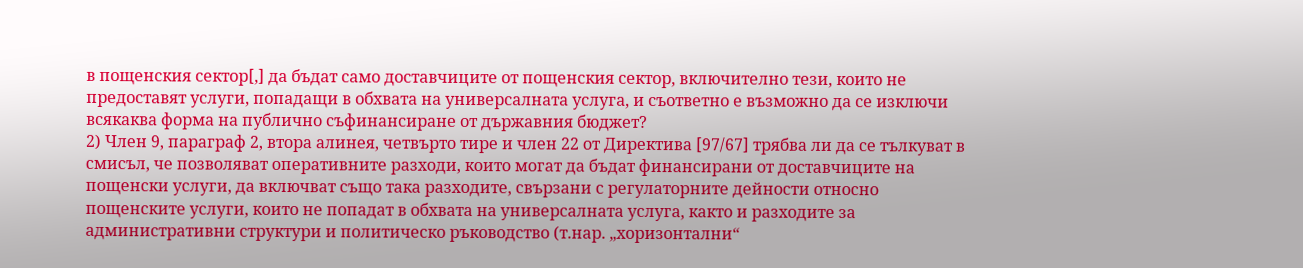в пощенския сектор[,] да бъдат само доставчиците от пощенския сектор, включително тези, които не предоставят услуги, попадащи в обхвата на универсалната услуга, и съответно е възможно да се изключи всякаква форма на публично съфинансиране от държавния бюджет?
2) Член 9, параграф 2, втора алинея, четвърто тире и член 22 от Директива [97/67] трябва ли да се тълкуват в смисъл, че позволяват оперативните разходи, които могат да бъдат финансирани от доставчиците на пощенски услуги, да включват също така разходите, свързани с регулаторните дейности относно пощенските услуги, които не попадат в обхвата на универсалната услуга, както и разходите за административни структури и политическо ръководство (т.нар. „хоризонтални“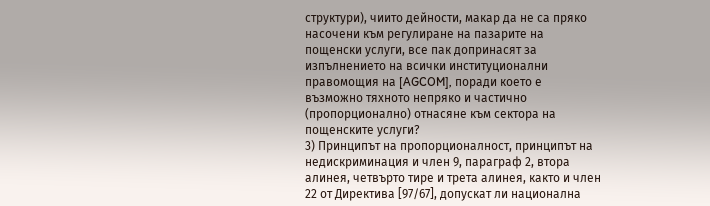структури), чиито дейности, макар да не са пряко насочени към регулиране на пазарите на пощенски услуги, все пак допринасят за изпълнението на всички институционални правомощия на [AGCOM], поради което е възможно тяхното непряко и частично (пропорционално) отнасяне към сектора на пощенските услуги?
3) Принципът на пропорционалност, принципът на недискриминация и член 9, параграф 2, втора алинея, четвърто тире и трета алинея, както и член 22 от Директива [97/67], допускат ли национална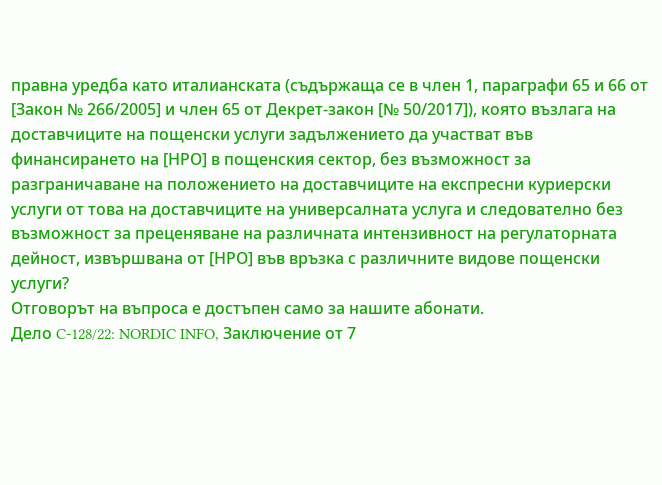правна уредба като италианската (съдържаща се в член 1, параграфи 65 и 66 от [Закон № 266/2005] и член 65 от Декрет-закон [№ 50/2017]), която възлага на доставчиците на пощенски услуги задължението да участват във финансирането на [НРО] в пощенския сектор, без възможност за разграничаване на положението на доставчиците на експресни куриерски услуги от това на доставчиците на универсалната услуга и следователно без възможност за преценяване на различната интензивност на регулаторната дейност, извършвана от [НРО] във връзка с различните видове пощенски услуги?
Отговорът на въпроса е достъпен само за нашите абонати.
Дело C-128/22: NORDIC INFO, Заключение от 7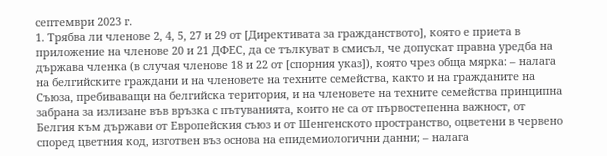септември 2023 г.
1. Трябва ли членове 2, 4, 5, 27 и 29 от [Директивата за гражданството], която е приета в приложение на членове 20 и 21 ДФЕС, да се тълкуват в смисъл, че допускат правна уредба на държава членка (в случая членове 18 и 22 от [спорния указ]), която чрез обща мярка: – налага на белгийските граждани и на членовете на техните семейства, както и на гражданите на Съюза, пребиваващи на белгийска територия, и на членовете на техните семейства принципна забрана за излизане във връзка с пътуванията, които не са от първостепенна важност, от Белгия към държави от Европейския съюз и от Шенгенското пространство, оцветени в червено според цветния код, изготвен въз основа на епидемиологични данни; – налага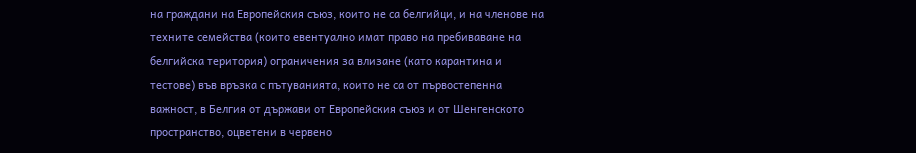на граждани на Европейския съюз, които не са белгийци, и на членове на техните семейства (които евентуално имат право на пребиваване на белгийска територия) ограничения за влизане (като карантина и тестове) във връзка с пътуванията, които не са от първостепенна важност, в Белгия от държави от Европейския съюз и от Шенгенското пространство, оцветени в червено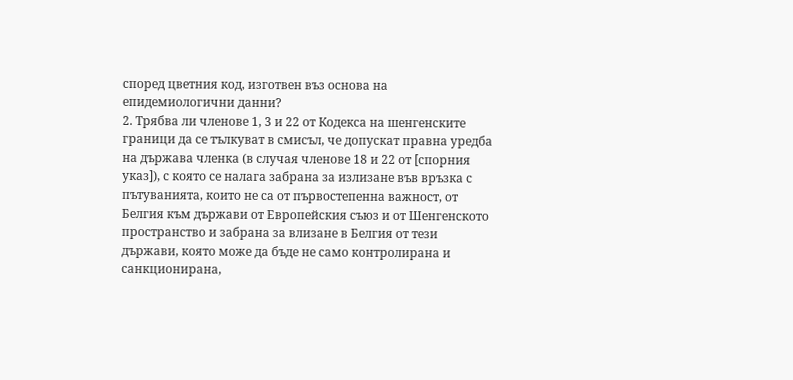според цветния код, изготвен въз основа на епидемиологични данни?
2. Трябва ли членове 1, 3 и 22 от Кодекса на шенгенските граници да се тълкуват в смисъл, че допускат правна уредба на държава членка (в случая членове 18 и 22 от [спорния указ]), с която се налага забрана за излизане във връзка с пътуванията, които не са от първостепенна важност, от Белгия към държави от Европейския съюз и от Шенгенското пространство и забрана за влизане в Белгия от тези държави, която може да бъде не само контролирана и санкционирана,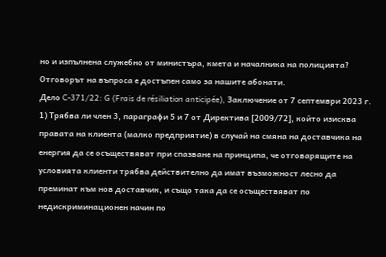но и изпълнена служебно от министъра, кмета и началника на полицията?
Отговорът на въпроса е достъпен само за нашите абонати.
Дело C-371/22: G (Frais de résiliation anticipée), Заключение от 7 септември 2023 г.
1) Трябва ли член 3, параграфи 5 и 7 от Директива [2009/72], който изисква правата на клиента (малко предприятие) в случай на смяна на доставчика на енергия да се осъществяват при спазване на принципа, че отговарящите на условията клиенти трябва действително да имат възможност лесно да преминат към нов доставчик, и също така да се осъществяват по недискриминационен начин по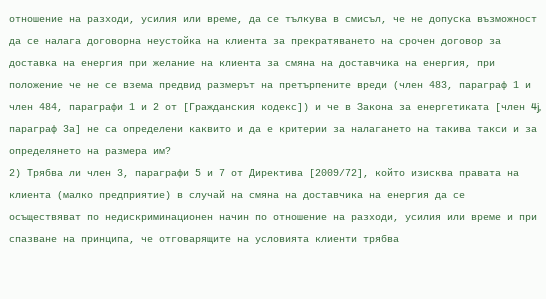отношение на разходи, усилия или време, да се тълкува в смисъл, че не допуска възможност да се налага договорна неустойка на клиента за прекратяването на срочен договор за доставка на енергия при желание на клиента за смяна на доставчика на енергия, при положение че не се взема предвид размерът на претърпените вреди (член 483, параграф 1 и член 484, параграфи 1 и 2 от [Гражданския кодекс]) и че в Закона за енергетиката [член 4j, параграф 3а] не са определени каквито и да е критерии за налагането на такива такси и за определянето на размера им?
2) Трябва ли член 3, параграфи 5 и 7 от Директива [2009/72], който изисква правата на клиента (малко предприятие) в случай на смяна на доставчика на енергия да се осъществяват по недискриминационен начин по отношение на разходи, усилия или време и при спазване на принципа, че отговарящите на условията клиенти трябва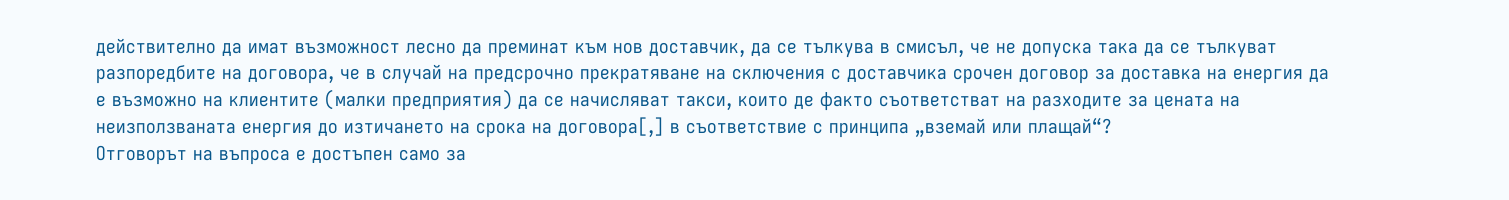действително да имат възможност лесно да преминат към нов доставчик, да се тълкува в смисъл, че не допуска така да се тълкуват разпоредбите на договора, че в случай на предсрочно прекратяване на сключения с доставчика срочен договор за доставка на енергия да е възможно на клиентите (малки предприятия) да се начисляват такси, които де факто съответстват на разходите за цената на неизползваната енергия до изтичането на срока на договора[,] в съответствие с принципа „вземай или плащай“?
Отговорът на въпроса е достъпен само за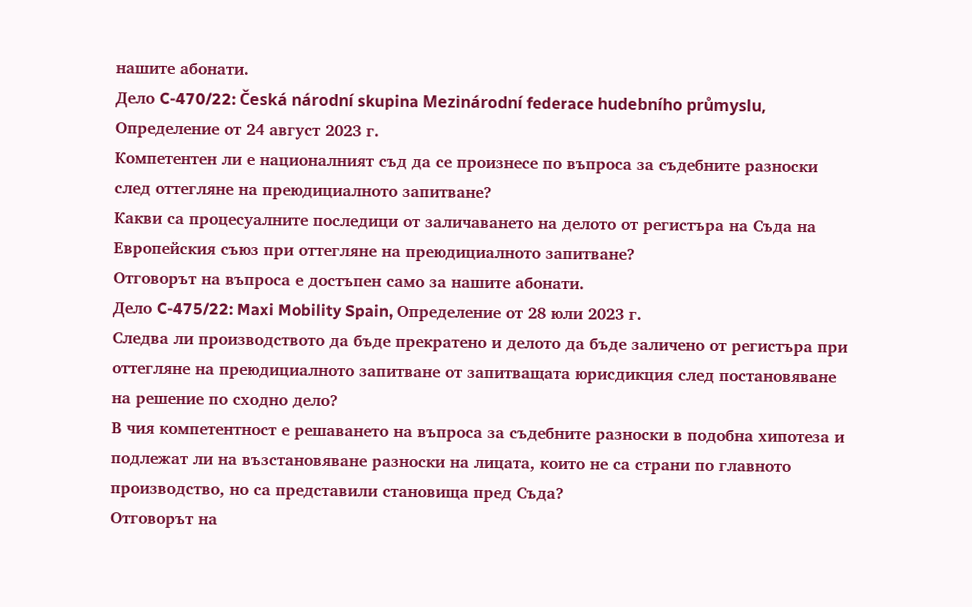нашите абонати.
Дело C-470/22: Česká národní skupina Mezinárodní federace hudebního průmyslu, Определение от 24 август 2023 г.
Компетентен ли е националният съд да се произнесе по въпроса за съдебните разноски след оттегляне на преюдициалното запитване?
Какви са процесуалните последици от заличаването на делото от регистъра на Съда на Европейския съюз при оттегляне на преюдициалното запитване?
Отговорът на въпроса е достъпен само за нашите абонати.
Дело C-475/22: Maxi Mobility Spain, Определение от 28 юли 2023 г.
Следва ли производството да бъде прекратено и делото да бъде заличено от регистъра при оттегляне на преюдициалното запитване от запитващата юрисдикция след постановяване на решение по сходно дело?
В чия компетентност е решаването на въпроса за съдебните разноски в подобна хипотеза и подлежат ли на възстановяване разноски на лицата, които не са страни по главното производство, но са представили становища пред Съда?
Отговорът на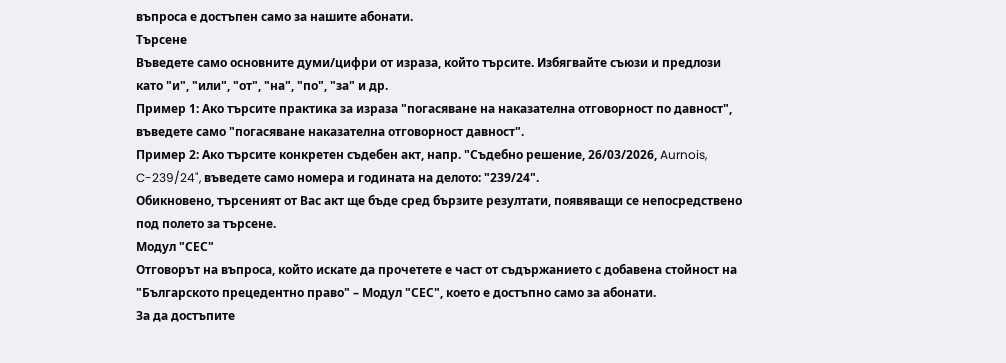въпроса е достъпен само за нашите абонати.
Търсене
Въведете само основните думи/цифри от израза, който търсите. Избягвайте съюзи и предлози като "и", "или", "от", "на", "по", "за" и др.
Пример 1: Ако търсите практика за израза "погасяване на наказателна отговорност по давност", въведете само "погасяване наказателна отговорност давност".
Пример 2: Ако търсите конкретен съдебен акт, напр. "Съдебно решение, 26/03/2026, Aurnois, C-239/24", въведете само номера и годината на делото: "239/24".
Обикновено, търсеният от Вас акт ще бъде сред бързите резултати, появяващи се непосредствено под полето за търсене.
Модул "СЕС"
Отговорът на въпроса, който искате да прочетете е част от съдържанието с добавена стойност на "Българското прецедентно право" – Модул "СЕС", което е достъпно само за абонати.
За да достъпите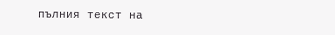пълния текст на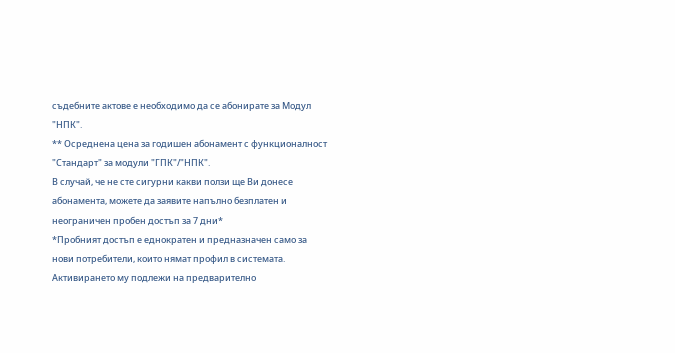съдебните актове е необходимо да се абонирате за Модул "НПК".
** Осреднена цена за годишен абонамент с функционалност "Стандарт" за модули "ГПК"/"НПК".
В случай, че не сте сигурни какви ползи ще Ви донесе абонамента, можете да заявите напълно безплатен и неограничен пробен достъп за 7 дни*
*Пробният достъп е еднократен и предназначен само за нови потребители, които нямат профил в системата. Активирането му подлежи на предварително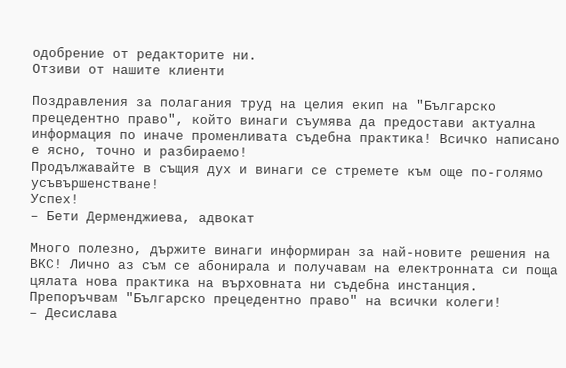одобрение от редакторите ни.
Отзиви от нашите клиенти

Поздравления за полагания труд на целия екип на "Българско прецедентно право", който винаги съумява да предостави актуална информация по иначе променливата съдебна практика! Всичко написано е ясно, точно и разбираемо!
Продължавайте в същия дух и винаги се стремете към още по-голямо усъвършенстване!
Успех!
– Бети Дерменджиева, адвокат

Много полезно, държите винаги информиран за най-новите решения на ВКС! Лично аз съм се абонирала и получавам на електронната си поща цялата нова практика на върховната ни съдебна инстанция. Препоръчвам "Българско прецедентно право" на всички колеги!
– Десислава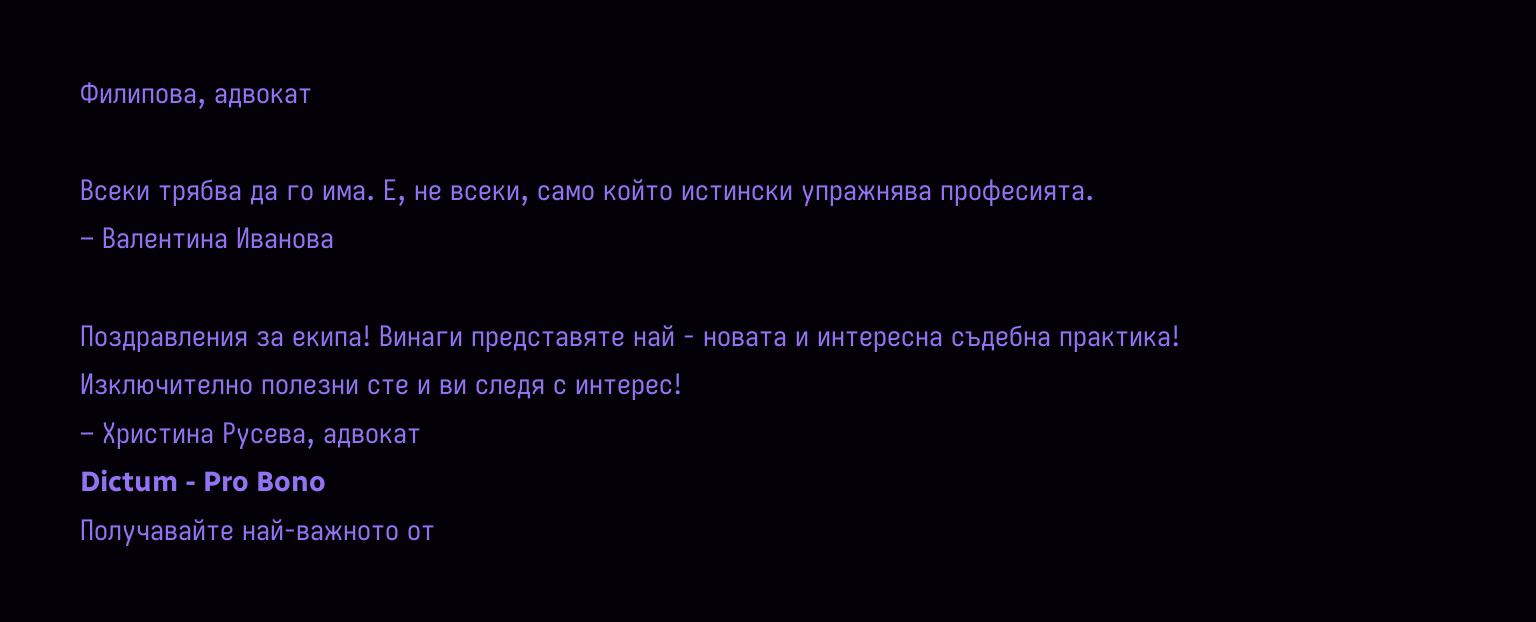Филипова, адвокат

Всеки трябва да го има. Е, не всеки, само който истински упражнява професията.
– Валентина Иванова

Поздравления за екипа! Винаги представяте най - новата и интересна съдебна практика! Изключително полезни сте и ви следя с интерес!
– Христина Русева, адвокат
Dictum - Pro Bono
Получавайте най-важното от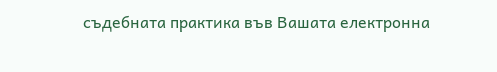съдебната практика във Вашата електронна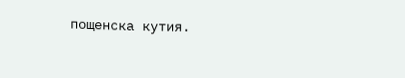пощенска кутия.